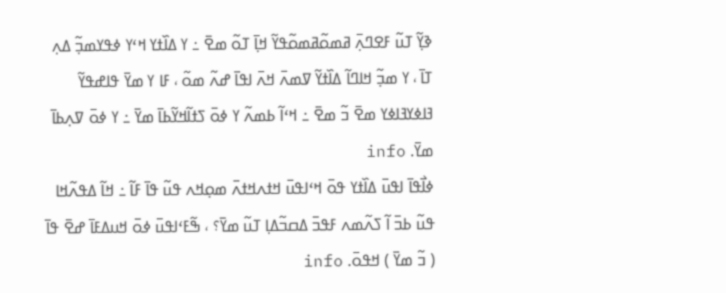ߢߌ߲߬ ߠߎ߬ ߓߐߣߍ߲߫ ߥߘߋ߬ߥߘߋ߬ߟߌ߬ ߞߊ߲߫ ߠߋ߬ ߘߐ߫ ߸ ߌ ߡߊ߰ߙߌ ߞߵߌ ߦߟߌߘߏ߲߬ ߡߍ߲ ߠߊ߫ ، ߌ ߘߏ߲߬ ߞߊߣߊ߬ ߡߊ߰ߙߌ߬ ߜߘߍ߫ ߞߍ߫ ߊߟߊ߫ ߝߍ߬ ߘߋ߬ ، ߓߊ ߌ ߘߌ߫ ߟߊߝߟߌ߬ ߔߊߦߌߔߊߦߌ ߘߐ߫ ߏ߬ ߘߐ߫ ߸ ߞߵߊ߬ ߕߘߍ߬ ߌ ߦߋ߫ ߖߙߊ߬ߞߌ߬ߕߊ߫ ߘߌ߫ ߸ ߌ ߦߋ߫ ߜߍ߲ߕߊ߫ ߘߌ߫. info
ߦߊ߯ߟߊ߫ ߊߟߎ߫ ߡߊ߰ߙߌ ߟߋ߫ ߞߵߊߟߎ߫ ߞߙߍߞߙߍ߫ ߘߋ߲ߞߍ ߟߎ߬ ߟߊ߫ ߓߊ߬ ߸ ߞߊ߬ ߡߟߍ߬ߞߊ ߟߎ߬ ߕߏ߫ ߊ߬ ߖߍ߬ߘߍ ߓߟߏ߫ ߡߛߏ߬ߡߊ߲ ߠߎ߬ ߘߌ߫؟ ، ߒ߬ߓߵߊߟߎ߫ ߦߋ߫ ߞߎߡߓߊ߫ ߝߐ߫ ߟߊ߫ ( ߏ߬ ߘߌ߫ ) ߞߟߋ߫. info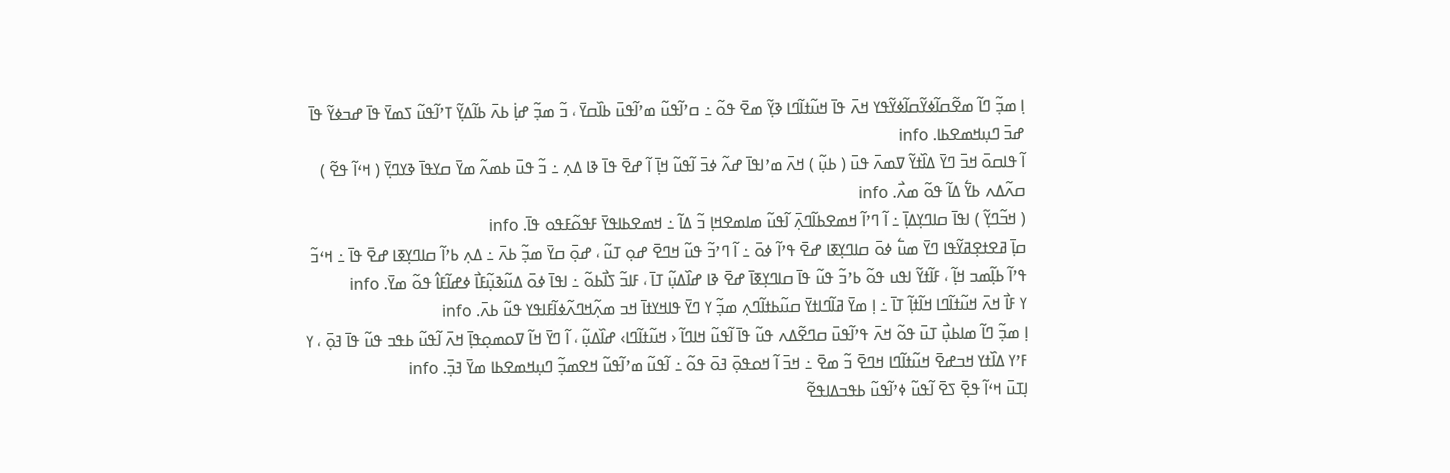ߊ߲ ߘߏ߲߬ ߣߊ߬ ߘߐ߬ߛߊ߬ߦߌ߬ߛߊ߬ߦߌ߬ߟߌ ߞߍ߫ ߟߊ߫ ߞߎ߬ߙߊ߬ߣߊ ߢߌ߲߬ ߘߐ߫ ߟߋ߬ ߸ ߛߴߊ߬ߟߎ߬ ߘߴߊ߬ߟߎ߫ ߕߊ߰ߛߌ߫ ، ߏ߬ ߘߏ߲߬ ߝߊ߲߭ ߕߍ߫ ߕߊ߬ߡߌ߲߬ ߠߴߊ߬ߟߎ߬ ߖߘߌ߫ ߟߊ߫ ߝߏߦߌ߬ ߟߊ߫ ߝߏ߫ ߣߎ߲ߞߘߐߕߊ. info
ߊ߬ ߟߊߛߋ߫ ߞߏ߫ ߣߌ߫ ߡߊ߰ߙߌ߬ ߜߘߍ߫ ߟߎ߫ ( ߕߎ߲߬ ) ߞߍ߫ ߘߴߊߟߊ߫ ߝߍ߬ ߦߏ߫ ߊ߬ߟߎ߬ ߞߊ߲߫ ߊ߬ ߝߐ߫ ߟߊ߫ ߢߊ ߡߍ߲ ߸ ߏ߬ ߟߎ߫ ߕߘߍ߬ ߘߌ߫ ߛߌߟߊ߫ ߢߌߣߌ߲߫ ( ߞߵߊ߬ ߟߐ߬ ) ߛߍ߬ߡߍ ߕߌ߱ ߡߊ߬ ߟߋ߬ ߘߍ߯. info
( ߞߏ߬ߣߌ߲߬ ) ߊߟߊ߫ ߛߊߣߌ߲ߡߊ߲߫ ߸ ߊ߬ ߣߴߊ߬ ߞߘߐߕߊ߬ߣߍ߲߫ ߊ߬ߟߎ߬ ߘߊߘߐߞߊ߲ ߏ߬ ߡߊ߬ ߸ ߞߘߐߕߊߟߌ߫ ߓߟߋ߬ߓߟߋ ߟߊ߫. info
ߛߊ߲߫ ߥߐߙߐ߲ߥߌ߬ߟߊ ߣߌ߫ ߘߎ߱ ߦߋ߫ ߛߊߣߌ߲ߧߊ ߝߐ߫ ߟߴߊ߬ ߦߋ߫ ߸ ߊ߬ ߣߴߏ߬ ߟߎ߬ ߞߣߐ߫ ߝߋ߲ ߠߎ߬ ، ߝߋ߲߫ ߛߌ߫ ߘߏ߲߬ ߕߍ߫ ߸ ߡߍ߲ ߕߴߊ߬ ߛߊߣߌ߲ߧߊ ߝߐ߫ ߟߊ߫ ߸ ߞߵߏ߬ ߟߴߊ߬ ߕߊ߲߬ߘߏ ߞߊ߲߬ ، ߓߊ߬ߙߌ߬ ߊߟߎ ߟߋ߬ ߕߴߏ߬ ߟߎ߬ ߟߊ߫ ߛߊߣߌ߲ߧߊ߫ ߝߐ߫ ߢߊ ߝߊ߰ߡߎ߲߬ ߠߊ߫ ، ߓߊߏ߬ ߖߊ߯ߕߋ߬ ߸ ߊߟߊ߫ ߦߋ߫ ߡߎ߬ߢߎ߲߬ߓߊ߯ ߦߝߊ߬ߓߊ߮ ߟߋ߬ ߘߌ߫. info
ߌ ߓߊ߯ ߞߍ߫ ߞߎ߬ߙߊ߬ߣߊ ߞߊ߬ߙߊ߲߬ ߠߊ߫ ߸ ߊ߲ ߘߌ߫ ߥߊ߬ߣߊߙߌ߫ ߛߎ߬ߕߙߊ߬ߣߍ߲ ߘߏ߲߬ ߌ ߣߌ߫ ߟߊߞߌߙߊ߫ ߞߏ ߘߍ߲߬ߞߣߍ߬ߦߊ߬ߓߊߟߌ ߟߎ߬ ߕߍ߫. info
ߊ߲ ߘߏ߲߬ ߣߊ߬ ߘߊߕߎ߲߯ ߠߎ߫ ߟߋ߬ ߞߍ߫ ߟߴߊ߬ߟߎ߫ ߛߣߐ߬ߡߍ ߟߎ߬ ߟߊ߫ ߊ߬ߟߎ߬ ߞߊߣߊ߬ ‹ ߞߎ߬ߙߊ߬ߣߊ› ߝߊ߰ߡߎ߲߬ ، ߊ߬ ߣߌ߫ ߞߊ߬ ߜߋߘߋ߲ߟߊ߲߫ ߞߍ߫ ߊ߬ߟߎ߬ ߕߟߏ ߟߎ߬ ߟߊ߫ ߔߋ߲߫ ، ߌ ߓߴߌ ߡߊ߰ߙߌ ߞߏߝߐ߫ ߞߎ߬ߙߊ߬ߣߊ ߞߣߐ߫ ߏ߬ ߘߐ߫ ߸ ߞߏ߫ ߊ߬ ߞߋߟߋ߲߫ ߔߋ߫ ߟߋ߬ ߸ ߊ߬ߟߎ߬ ߘߴߊ߬ߟߎ߬ ߞߐߘߏ߲߬ ߣߎ߲ߞߘߐߕߊ ߘߌ߫ ߔߏ߲߫. info
ߊ߲ߠߎ߫ ߞߵߊ߬ ߟߐ߲߫ ߖߐ߫ ߊ߬ߟߎ߬ ߦߴߊ߬ߟߎ߬ ߕߟߏߡߊߟߐ߬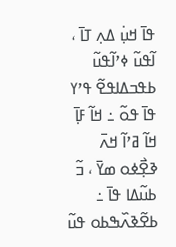ߟߊ߫ ߞߎ߲߭ ߡߍ߲ ߠߊ߫ ، ߊ߬ߟߎ߬ ߦߴߊ߬ߟߎ߬ ߕߟߏߡߊߟߐ߬ ߟߴߌ ߟߊ߫ ߟߋ߬ ߸ ߞߊ߬ ߓߊ߲߫ ߞߊ߬ ߥߴߊ߬ ߞߍ߫ ߢߐ߲߯ߦߋ ߘߌ߫ ، ߏ߬ ߕߎ߬ߡߊ ߟߊ߫ ߸ ߕߐ߬ߢߍ߰ߒߕߋ ߟߎ߬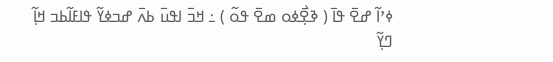ߦߴߊ߬ ߝߐ߫ ߟߊ߫ ( ߢߐ߲߯ߦߋ ߘߐ߫ ߟߋ߬ ) ߸ ߞߏ߫ ߊߟߎ߫ ߕߍ߫ ߝߏߦߌ߬ ߟߊߓߊ߬ߕߏ ߞߊ߲߬ ߣߌ߲߬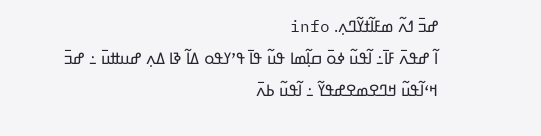ߝߏ߫ ߗߍ߬ ߘߓߊ߬ߙߌ߬ߣߍ߲. info
ߊ߬ ߝߟߍ߫ ߓߊ߫߸ ߊ߬ߟߎ߬ ߦߋ߫ ߛߊ߲߬ߘߊ ߟߎ߬ ߟߊ߫ ߟߴߌߟߋ ߡߊ߬ ߢߊ ߡߍ߲ ߝߎߚߎ߫ ߸ ߝߏ߫ ߞߵߊ߬ߟߎ߬ ߞߣߐߘߐߝߟߌ߬ ߸ ߊ߬ߟߎ߬ ߕߍ߫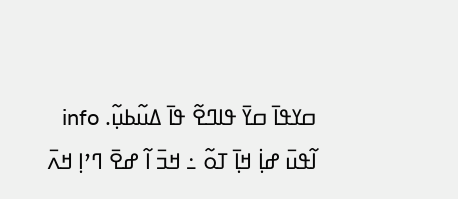ߛߌߟߊ߫ ߛߌ߫ ߟߊߣߐ߬ ߟߊ߫ ߡߎ߬ߕߎ߲߬. info
ߊ߬ߟߎ߫ ߝߊ߲߭ ߞߊ߲߫ ߠߋ߬ ߸ ߞߏ߫ ߊ߬ ߝߐ߫ ߣߴߊ߲ ߞߍ߫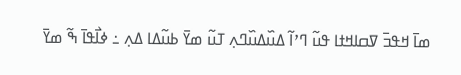ߘߊ߫ ߞߟߏ߫ ߜߛߊߞߙߊ ߟߎ߬ ߣߴߊ߬ ߡߎ߰ߡߎ߰ߣߍ߲ ߠߎ߬ ߘߌ߫ ߕߎ߬ߡߊ ߡߍ߲ ߸ ߦߊ߯ߟߊ߫ ߒ߬ ߘߌ߫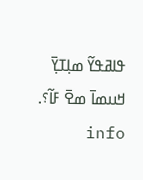ߟߊߥߟߌ߬ ߘߊ߲ߠߌ߲߫ ߞߎߘߊ߫ ߘߐ߫ ߓߊ߬؟. info